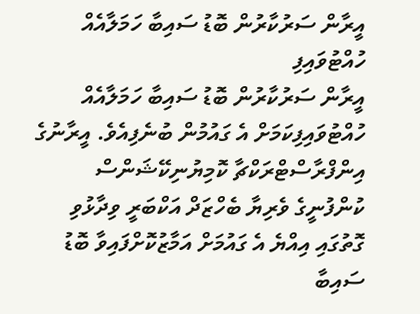އީރާން ސަރުކާރުން ބޮޑު ސައިބާ ހަމަލާއެއް ހުއްޓުވައިފި
އީރާން ސަރުކާރުން ބޮޑު ސައިބާ ހަމަލާއެއް ހުއްޓުވައިފިކަމަށް އެ ގައުމުން ބުނެފިއެވެ. އީރާނުގެ އިންފްރާސްޓްރަކްޗާ ކޮމިޔުނިކޭޝަންސް ކުންފުނީގެ ވެރިޔާ ބެހްޒަދް އަކްބަރީ ވިދާޅުވި ގޮތުގައި އިއްޔެ އެ ގައުމަށް އަމާޒުކޮށްފައިވާ ބޮޑު ސައިބާ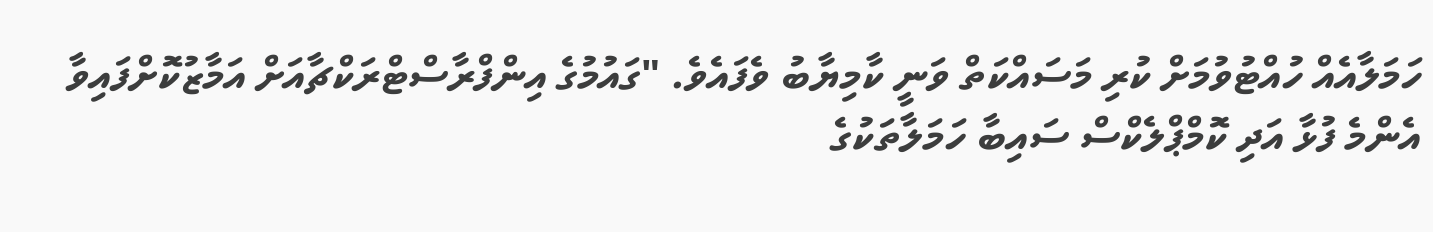ހަމަލާއެއް ހުއްޓުވުމަށް ކުރި މަސައްކަތް ވަނީ ކާމިޔާބު ވެފައެވެ. "ގައުމުގެ އިންފްރާސްޓްރަކްޗާއަށް އަމާޒުކޮށްފައިވާ އެންމެ ފުޅާ އަދި ކޮމްޕްލެކްސް ސައިބާ ހަމަލާތަކުގެ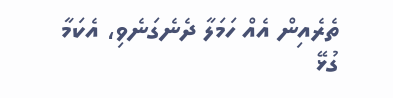ތެރެއިން އެއް ހަމަލާ ދެނެގަނެވި، އެކަމާ ގުޅޭ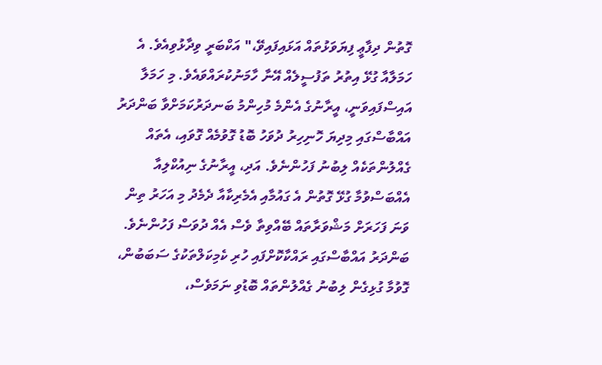ގޮތުން ދިފާޢީ ފިޔަވަޅުތައް އަޅައިފައިވޭ،" އަކްބަރީ ވިދާޅުވިއެވެ. އެ ހަމަލާއާ ގުޅޭ އިތުރު ތަފުސީލެއް އޭނާ ހާމަނުކުރައްވައެވެ. މި ހަމަލާ އައިސްފައިވަނީ، އީރާނުގެ އެންމެ މުހިންމު ބަނދަރުކަމަށްވާ ބަންދަރު އައްބާސްގައި މިދިޔަ ހޮނިހިރު ދުވަހު ބޮޑު ގޮވުމެއް ގޮވައި، އެތައް ގެއްލުންތަކެއް ލިބުނު ފަހުންނެވެ. އަދި، އީރާނުގެ ނިއުކްލިއާ އެއްބަސްވުމާ ގުޅޭ ގޮތުން އެ ގައުމާއި އެމެރިކާއާ ދެމެދު މި އަހަރު ތިން ވަނަ ފަހަރަށް މަޝްވަރާތައް ބޭއްވިތާ ވެސް އެއް ދުވަސް ފަހުންނެވެ. ބަންދަރު އައްބާސްގައި ރައްކާކޮށްފައި ހުރި ކެމިކަލްތަކުގެ ސަބަބުން، ގޮވުމާ ގުޅިގެން ލިބުނު ގެއްލުންތައް ބޮޑުވި ނަމަވެސް،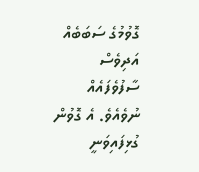ގޮވުމުގެ ސަބަބެއް އަދިވެސް ސާފުވެފައެއް ނުވެއެވެ. އެ ގޮވުން ގުޅިފައިވަނީ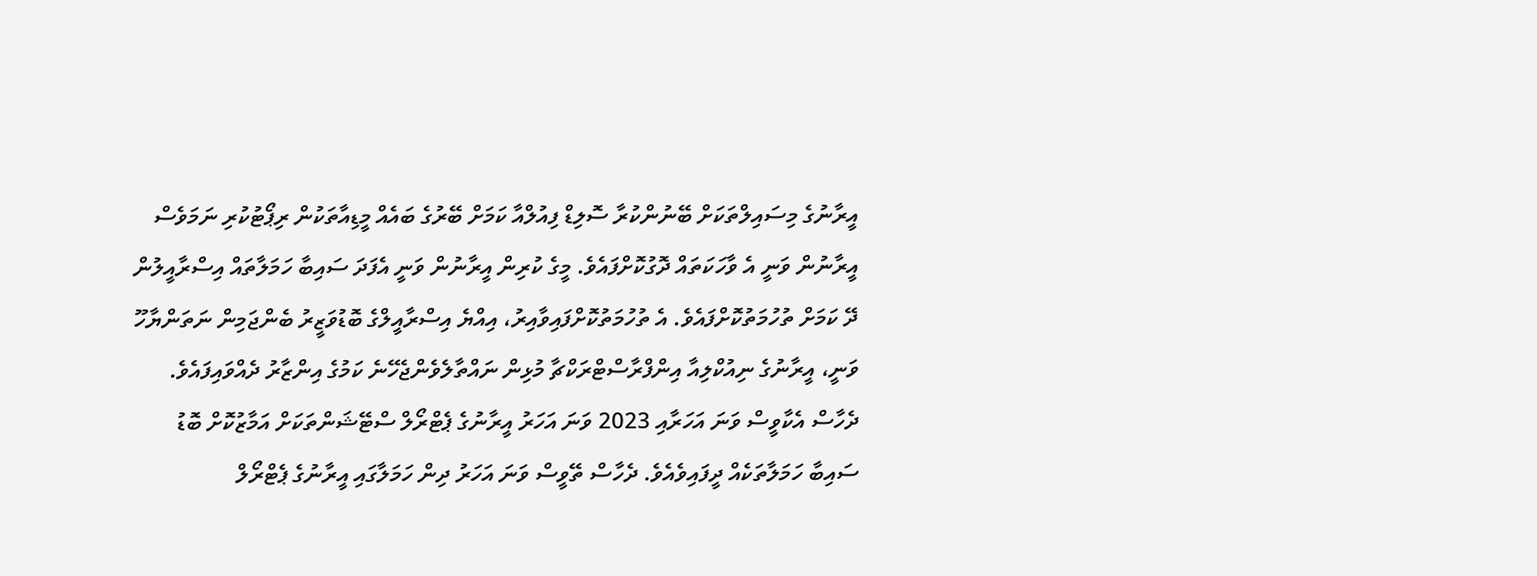އީރާނުގެ މިސައިލްތަކަށް ބޭނުންކުރާ ސޮލިޑް ފިއުލްއާ ކަމަށް ބޭރުގެ ބައެއް މީޑިއާތަކުން ރިޕޯޓުކުރި ނަމަވެސް އީރާނުން ވަނީ އެ ވާހަކަތައް ދޮގުކޮށްފައެވެ. މީގެ ކުރިން އީރާނުން ވަނީ އެފަދަ ސައިބާ ހަމަލާތައް އިސްރާއީލުން ދޭ ކަމަށް ތުހުމަތުކޮށްފައެވެ. އެ ތުހުމަތުކޮށްފައިވާއިރު، އިއްޔެ އިސްރާއީލްގެ ބޮޑުވަޒީރު ބެންޖަމިން ނަތަންޔާހޫ ވަނީ، އީރާނުގެ ނިއުކްލިއާ އިންފްރާސްޓްރަކްޗާ މުޅިން ނައްތާލެވެންޖެހޭނެ ކަމުގެ އިންޒާރު ދެއްވައިފައެވެ. ދެހާސް އެކާވީސް ވަނަ އަހަރާއި 2023 ވަނަ އަހަރު އީރާނުގެ ޕެޓްރޯލް ސްޓޭޝަންތަކަށް އަމާޒުކޮށް ބޮޑު ސައިބާ ހަމަލާތަކެއް ދީފައިވެއެވެ. ދެހާސް ތޭވީސް ވަނަ އަހަރު ދިން ހަމަލާގައި އީރާނުގެ ޕެޓްރޯލް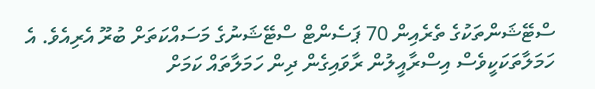ސްޓޭޝަންތަކުގެ ތެރެއިން 70 ޕަސެންޓް ސްޓޭޝަނުގެ މަސައްކަތަށް ބުރޫ އެރިއެވެ. އެ ހަމަލާތަކަކީވެސް އިސްރާއީލުން ރާވައިގެން ދިން ހަމަލާތައް ކަމަށް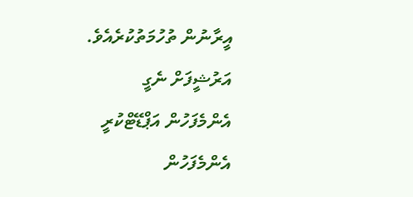އީރާނުން ތުހުމަތުކުރެއެވެ.
އަރުޝީފަށް ނެގީ
އެންމެފަހުން އަޕްޑޭޓްކުރީ
އެންމެފަހުން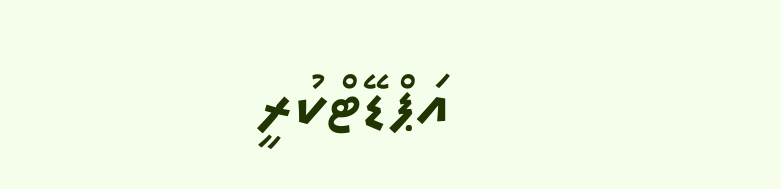އަޕްޑޭޓްކުރީ